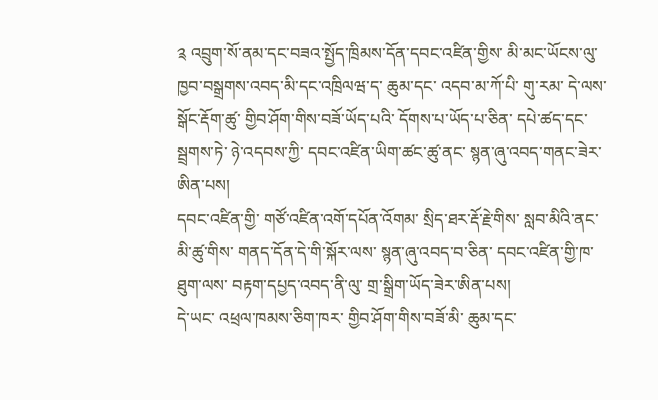༉ འབྲུག་སོ་ནམ་དང་བཟའ་སྤྱོད་ཁྲིམས་དོན་དབང་འཛིན་གྱིས་ མི་མང་ཡོངས་ལུ་ ཁྱབ་བསྒྲགས་འབད་མི་དང་འཁྲིལཝ་ད་ ཆུམ་དང་ འདབ་མ་ཀོ་པི་ གུ་རམ་ དེ་ལས་ སྒོང་རྡོག་ཚུ་ གྱིབ་ཤོག་གིས་བཟོ་ཡོད་པའི་ དོགས་པ་ཡོད་པ་ཅིན་ དཔེ་ཚད་དང་སྦྲགས་ཏེ་ ཉེ་འདབས་ཀྱི་ དབང་འཛིན་ཡིག་ཚང་ཚུ་ནང་ སྙན་ཞུ་འབད་གནང་ཟེར་ཨིན་པས།
དབང་འཛིན་གྱི་ གཙོ་འཛིན་འགོ་དཔོན་འོགམ་ སྲིད་ཐར་རྡོ་རྗེ་གིས་ སླབ་མིའི་ནང་ མི་ཚུ་གིས་ གནད་དོན་དེ་གི་སྐོར་ལས་ སྙན་ཞུ་འབད་བ་ཅིན་ དབང་འཛིན་གྱི་ཁ་ཐུག་ལས་ བརྟག་དཔྱད་འབད་ནི་ལུ་ གྲ་སྒྲིག་ཡོད་ཟེར་ཨིན་པས།
དེ་ཡང་ འཕྲལ་ཁམས་ཅིག་ཁར་ གྱིབ་ཤོག་གིས་བཟོ་མི་ ཆུམ་དང་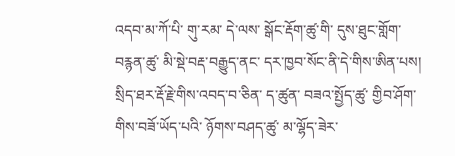འདབ་མ་ཀོ་པི་ གུ་རམ་ དེ་ལས་ སྒོང་རྡོག་ཚུ་གི་ དུས་ཐུང་གློག་བརྙན་ཚུ་ མི་སྡེ་བརྡ་བརྒྱུད་ནང་ དར་ཁྱབ་སོང་ནི་དེ་གིས་ཨིན་པས།
སྲིད་ཐར་རྡོ་རྗེ་གིས་འབད་བ་ཅིན་ ད་ཚུན་ བཟའ་སྤྱོད་ཚུ་ གྱིབ་ཤོག་གིས་བཟོ་ཡོད་པའི་ ཉོགས་བཤད་ཚུ་ མ་ལྷོད་ཟེར་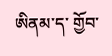ཨིནམ་ད་ གྱོབ་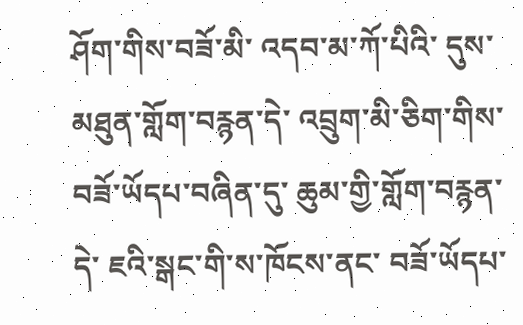ཤོག་གིས་བཟོ་མི་ འདབ་མ་ཀོ་པིའི་ དུས་མཐུན་གློག་བརྙན་དེ་ འབྲུག་མི་ཅིག་གིས་ བཟོ་ཡོདཔ་བཞིན་དུ་ ཆུམ་གྱི་གློག་བརྙན་དེ་ ཇའི་སྒང་གི་ས་ཁོངས་ནང་ བཟོ་ཡོདཔ་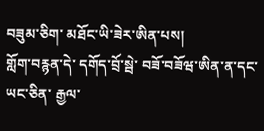བཟུམ་ཅིག་ མཐོང་ཡི་ཟེར་ཨིན་པས།
གློག་བརྙན་དེ་ དགོད་བྲོ་སྦེ་ བཟོ་བཟོཝ་ཨིན་ན་དང་ ཡང་ཅིན་ རྒྱལ་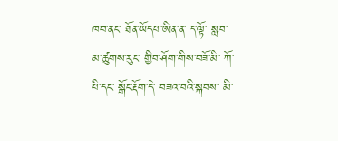ཁབ་ནང་ ཐོན་ཡོདཔ་ཨིན་ན་ ད་ལྟོ་ སླབ་མ་ཚུགས་རུང་ གྱིབ་ཤོག་གིས་བཟོ་མི་ ཀོ་པི་དང་ སྒོང་རྡོག་དེ་ བཟའ་བའི་སྐབས་ མི་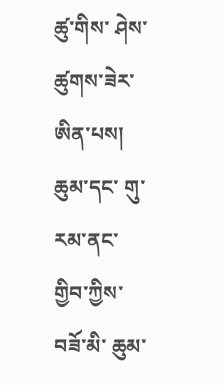ཚུ་གིས་ ཤེས་ཚུགས་ཟེར་ཨིན་པས།
ཆུམ་དང་ གུ་རམ་ནང་ གྱིབ་ཀྱིས་བཟོ་མི་ ཆུམ་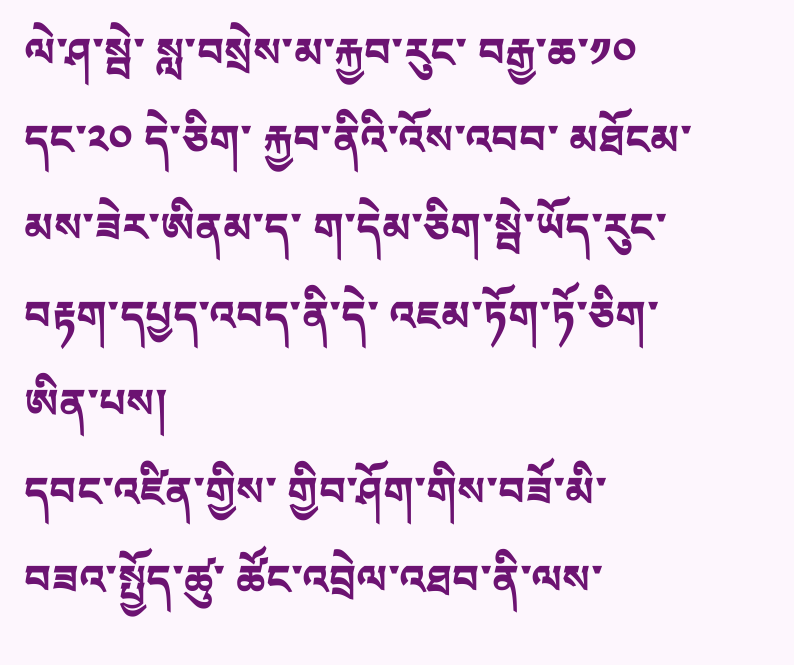ལེ་ཤ་སྦེ་ སླ་བསྲེས་མ་རྐྱབ་རུང་ བརྒྱ་ཆ་༡༠ དང་༢༠ དེ་ཅིག་ རྐྱབ་ནིའི་འོས་འབབ་ མཐོངམ་མས་ཟེར་ཨིནམ་ད་ ག་དེམ་ཅིག་སྦེ་ཡོད་རུང་ བརྟག་དཔྱད་འབད་ནི་དེ་ འཇམ་ཏོག་ཏོ་ཅིག་ཨིན་པས།
དབང་འཛིན་གྱིས་ གྱིབ་ཤོག་གིས་བཟོ་མི་ བཟའ་སྤྱོད་ཚུ་ ཚོང་འབྲེལ་འཐབ་ནི་ལས་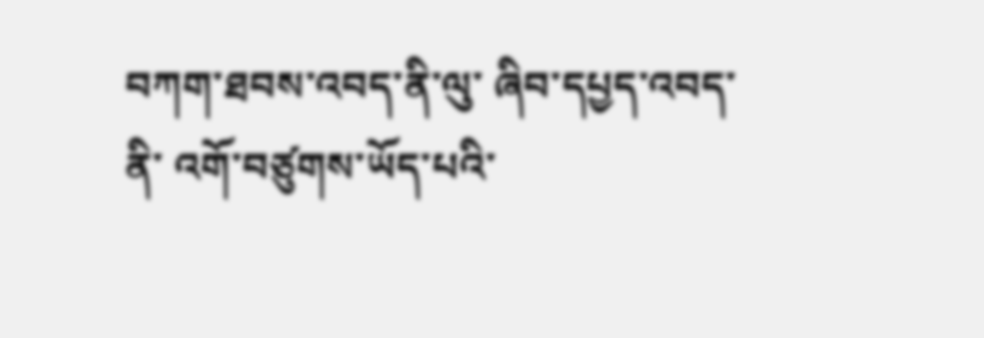བཀག་ཐབས་འབད་ནི་ལུ་ ཞིབ་དཔྱད་འབད་ནི་ འགོ་བཙུགས་ཡོད་པའི་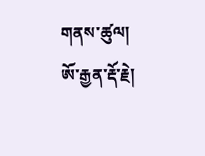གནས་ཚུལ།
ཨོ་རྒྱན་རྡོ་རྗེ།